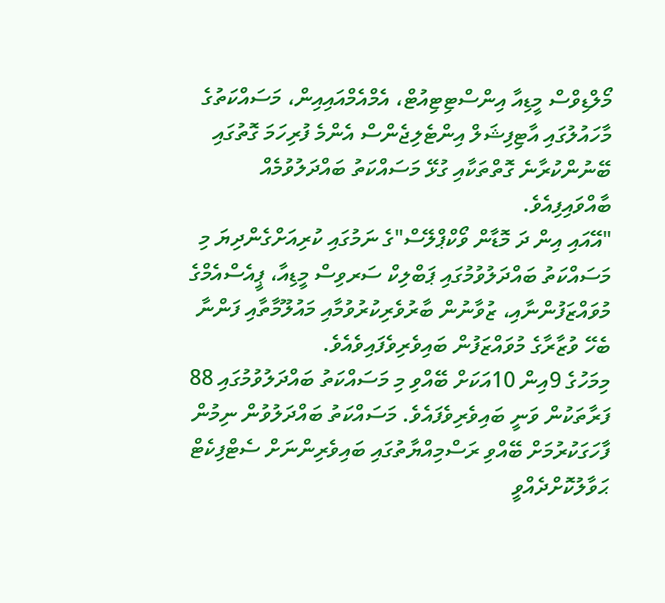މޯލްޑިވްސް މީޑިއާ އިންސްޓިޓިއުޓް، އެމްއެމްއައިއިން، މަސައްކަތުގެ މާހައުލުގައި އާޓިފިޝަލް އިންޓެލިޖެންސް އެންމެ ފުރިހަމަ ގޮތުގައި ބޭނުންކުރާނެ ގޮތްތަކާއި ގުޅޭ މަސައްކަތު ބައްދަލުވުމެއް ބާއްވައިފިއެވެ.
"އޭއައި އިން ދަ މޮޑާން ވޯކްޕްލޭސް"ގެ ނަމުގައި ކުރިއަށްގެންދިޔަ މި މަސައްކަތު ބައްދަލުވުމުގައި ޕަބްލިކް ސަރވިސް މީޑިއާ، ޕީއެސްއެމްގެ މުވައްޒަފުންނާއި، ޒުވާނުން ބާރުވެރިކުރުވުމާއި މައުލޫމާތާއި ފަންނާ ބެހޭ ވުޒާރާގެ މުވައްޒަފުން ބައިވެރިވެފައިވެއެވެ.
މިމަހުގެ 9އިން 10އަކަށް ބޭއްވި މި މަސައްކަތު ބައްދަލުވުމުގައި 88 ފަރާތަކުން ވަނީ ބައިވެރިވެފައެވެ. މަސައްކަތު ބައްދަލުވުން ނިމުން ފާހަގަކުރުމަށް ބޭއްވި ރަސްމިއްޔާތުގައި ބައިވެރިންނަށް ސެޓްފިކެޓް ޙަވާލުކޮށްދެއްވީ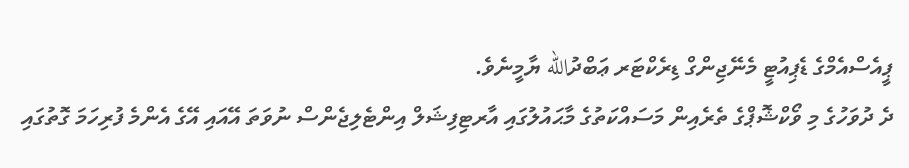ޕީއެސްއެމްގެ ޑެޕިއުޓީ މެނޭޖިންގް ޑިރެކްޓަރ ޢަބްދުالله ޔާމީނެވެ.
ދެ ދުވަހުގެ މި ވޯކްޝޮޕްގެ ތެރެއިން މަސައްކަތުގެ މާޙައުލުގައި އާރޓިފިޝަލް އިންޓެލިޖެންސް ނުވަތަ އޭއައި އޭގެ އެންމެ ފުރިހަމަ ގޮތުގައި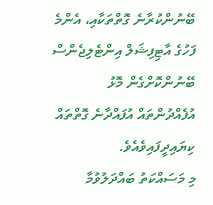ބޭނުންކުރާނެ ގޮތްތަކާއި، އެންމެ ފަހުގެ އާޓިފިޝަލް އިންޓެލިޖެންސް ބޭނުންކޮށްގެން މޮޅު އުފެއްދުންތައް އުފައްދާނެ ގޮތްތައް ކިޔައިދީފައިވެއެވެ.
މި މަސައްކަތު ބައްދަލުވުމާ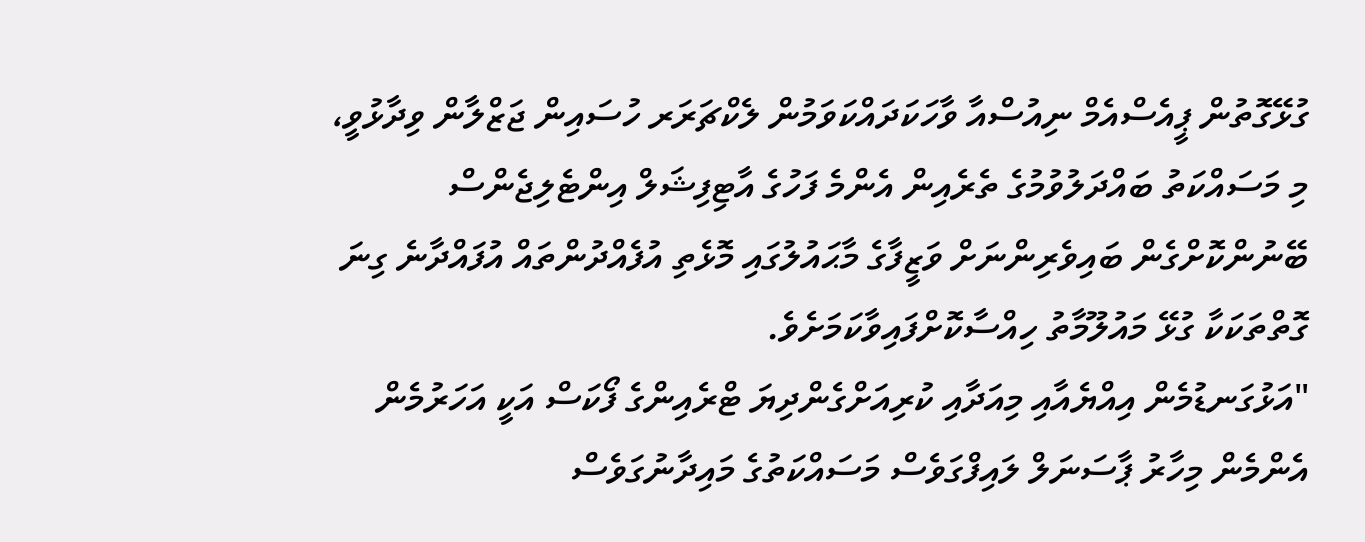ގުޅޭގޮތުން ޕީއެސްއެމް ނިއުސްއާ ވާހަކަދައްކަވަމުން ލެކްޗަރަރ ހުސައިން ޖަޒްލާން ވިދާޅުވީ، މި މަސައްކަތު ބައްދަލުވުމުގެ ތެރެއިން އެންމެ ފަހުގެ އާޓިފިޝަލް އިންޓެލިޖެންސް ބޭނުންކޮށްގެން ބައިވެރިންނަށް ވަޒީފާގެ މާޙައުލުގައި މޮޅެތި އުފެއްދުންތައް އުފައްދާނެ ގިނަ ގޮތްތަކަކާ ގުޅޭ މައުލޫމާތު ހިއްސާކޮށްފައިވާކަމަށެވެ.
"އަޅުގަނޑުމެން އިއްޔެއާއި މިއަދާއި ކުރިއަށްގެންދިޔަ ޓްރެއިންގެ ފޯކަސް އަކީ އަހަރުމެން އެންމެން މިހާރު ޕާސަނަލް ލައިފްގަވެސް މަސައްކަތުގެ މައިދާނުގަވެސް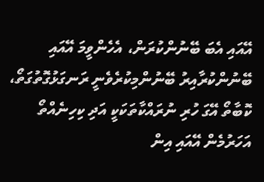އޭއައި އެބަ ބޭނުންކުރަން، އެހެންވީމަ އޭއައި ބޭނުންކުރާއިރު ބޭނުންމިކުރެވެނީ ރަނގަޅުގޮތުގަތޯ، ކޮބާތޯ އޭގަ ހުރި ނުރައްކާތަކަކީ އަދި ކިހިނެއްތޯ އަހަރުމެން އޭއައި އިން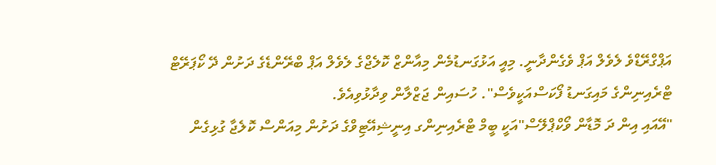އަޕްގްރޭޑްވެ ލެވެލް އަޕް ވެގެންދާނީ. މިއީ އަޅުގަނޑުމެން މިއާންޒް ކޮލެޖްގެ ލެވެލް އަޕް ބްރޭންޑެގެ ދަށުން ދޭ ކޯޕަރޭޓް ޓްރެއިނިންގެ މައިގަނޑު ފޯކަސްއަކީވެސް". ހުސައިން ޖަޒްލާން ވިދާޅުވިއެވެ.
"އޭއައި އިން ދަ މޮޑާން ވޯކްޕްލޭސް"އަކީ ބީމް ޓްރެއިނިންގ އިނީޝިއޭޓިވްގެ ދަށުން މިއަންސް ކޮލެޖާ ގުޅިގެން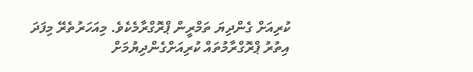ކުރިއަށް ގެންދިޔަ ތަމްރީން ޕްރޮގްރާމެކެވެ. މިއަހަރުތެރޭ މިފަދަ އިތުރު ޕްރޮގްރާމުތައް ކުރިއަށްގެންދިޔުމަށް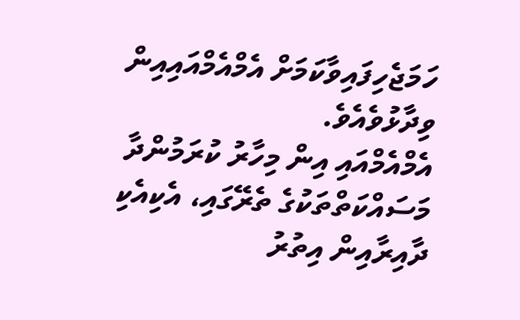ހަމަޖެހިފައިވާކަމަށް އެމްއެމްއައިއިން ވިދާޅުވެއެވެ.
އެމްއެމްއައި އިން މިހާރު ކުރަމުންދާ މަސައްކަތްތަކުގެ ތެރޭގައި، އެކިއެކި ދާއިރާއިން އިތުރު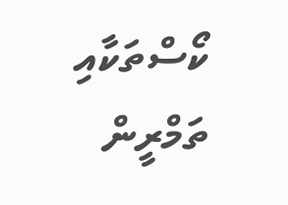ކޯސްތަކާއި ތަމްރީން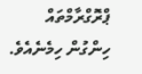ޕްރޮގްރާމްތައް ހިންގުން ހިމެނެއެވެ.